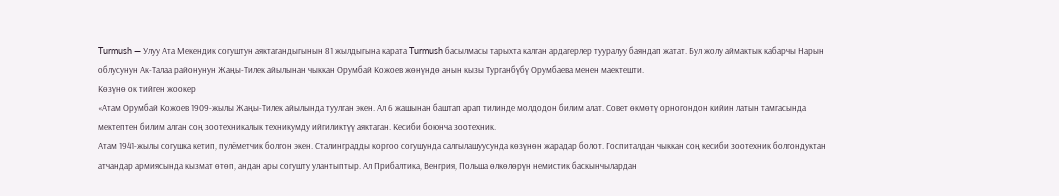Turmush — Улуу Ата Мекендик согуштун аяктагандыгынын 81 жылдыгына карата Turmush басылмасы тарыхта калган ардагерлер тууралуу баяндап жатат. Бул жолу аймактык кабарчы Нарын облусунун Ак-Талаа районунун Жаңы-Тилек айылынан чыккан Орумбай Кожоев жөнүндө анын кызы Турганбүбү Орумбаева менен маектешти.
Көзүнө ок тийген жоокер
«Атам Орумбай Кожоев 1909-жылы Жаңы-Тилек айылында туулган экен. Ал 6 жашынан баштап арап тилинде молдодон билим алат. Совет өкмөтү орногондон кийин латын тамгасында мектептен билим алган соң зоотехникалык техникумду ийгиликтүү аяктаган. Кесиби боюнча зоотехник.
Атам 1941-жылы согушка кетип, пулёметчик болгон экен. Сталинградды коргоо согушунда салгылашуусунда көзүнөн жарадар болот. Госпиталдан чыккан соң кесиби зоотехник болгондуктан атчандар армиясында кызмат өтөп, андан ары согушту улантыптыр. Ал Прибалтика, Венгрия, Польша өлкөлөрүн немистик баскынчылардан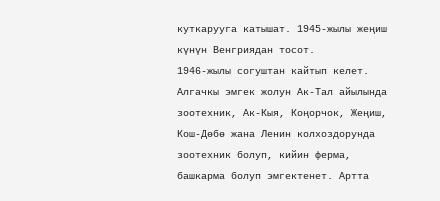куткарууга катышат. 1945-жылы жеңиш күнүн Венгриядан тосот.
1946-жылы согуштан кайтып келет. Алгачкы эмгек жолун Ак-Тал айылында зоотехник, Ак-Кыя, Коңорчок, Жеңиш, Кош-Дөбө жана Ленин колхоздорунда зоотехник болуп, кийин ферма, башкарма болуп эмгектенет. Артта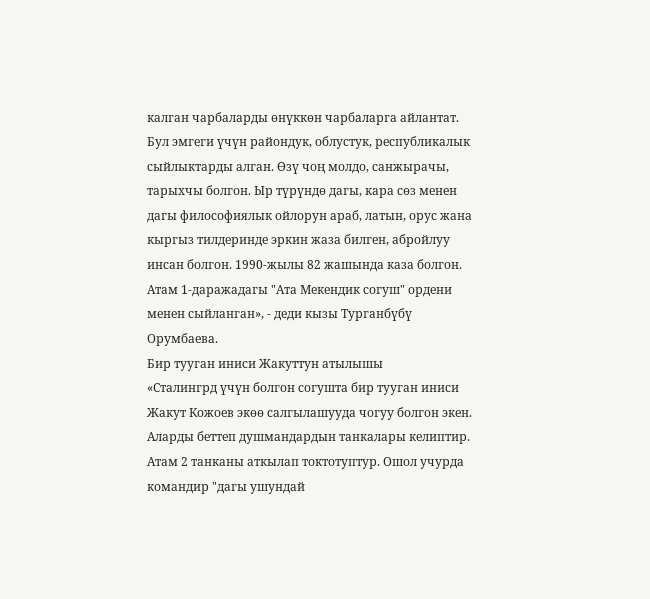калган чарбаларды өнүккөн чарбаларга айлантат. Бул эмгеги үчүн райондук, облустук, республикалык сыйлыктарды алган. Өзү чоң молдо, санжырачы, тарыхчы болгон. Ыр түрүндө дагы, кара сөз менен дагы философиялык ойлорун араб, латын, орус жана кыргыз тилдеринде эркин жаза билген, абройлуу инсан болгон. 1990-жылы 82 жашында каза болгон. Атам 1-даражадагы "Ата Мекендик согуш" ордени менен сыйланган», - деди кызы Турганбүбү Орумбаева.
Бир тууган иниси Жакуттун атылышы
«Сталингрд үчүн болгон согушта бир тууган иниси Жакут Кожоев экөө салгылашууда чогуу болгон экен. Аларды беттеп душмандардын танкалары келиптир. Атам 2 танканы аткылап токтотуптур. Ошол учурда командир "дагы ушундай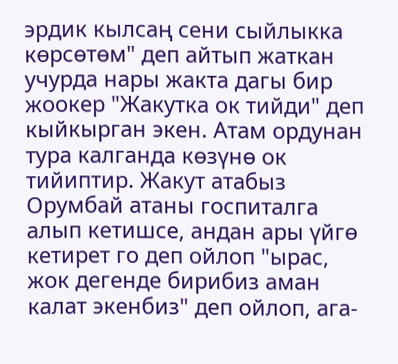эрдик кылсаң сени сыйлыкка көрсөтөм" деп айтып жаткан учурда нары жакта дагы бир жоокер "Жакутка ок тийди" деп кыйкырган экен. Атам ордунан тура калганда көзүнө ок тийиптир. Жакут атабыз Орумбай атаны госпиталга алып кетишсе, андан ары үйгө кетирет го деп ойлоп "ырас, жок дегенде бирибиз аман калат экенбиз" деп ойлоп, ага-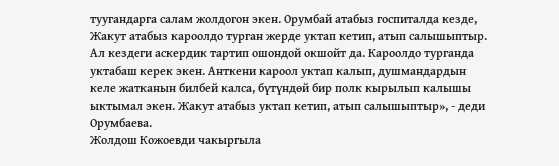туугандарга салам жолдогон экен. Орумбай атабыз госпиталда кезде, Жакут атабыз кароолдо турган жерде уктап кетип, атып салышыптыр. Ал кездеги аскердик тартип ошондой окшойт да. Кароолдо турганда уктабаш керек экен. Анткени кароол уктап калып, душмандардын келе жатканын билбей калса, бүтүндөй бир полк кырылып калышы ыктымал экен. Жакут атабыз уктап кетип, атып салышыптыр», - деди Орумбаева.
Жолдош Кожоевди чакыргыла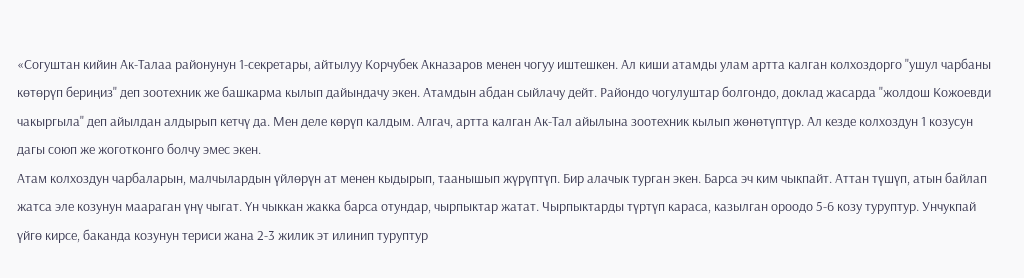«Согуштан кийин Ак-Талаа районунун 1-секретары, айтылуу Корчубек Акназаров менен чогуу иштешкен. Ал киши атамды улам артта калган колхоздорго "ушул чарбаны көтөрүп бериңиз" деп зоотехник же башкарма кылып дайындачу экен. Атамдын абдан сыйлачу дейт. Райондо чогулуштар болгондо, доклад жасарда "жолдош Кожоевди чакыргыла" деп айылдан алдырып кетчү да. Мен деле көрүп калдым. Алгач, артта калган Ак-Тал айылына зоотехник кылып жөнөтүптүр. Ал кезде колхоздун 1 козусун дагы союп же жоготконго болчу эмес экен.
Атам колхоздун чарбаларын, малчылардын үйлөрүн ат менен кыдырып, таанышып жүрүптүп. Бир алачык турган экен. Барса эч ким чыкпайт. Аттан түшүп, атын байлап жатса эле козунун маараган үнү чыгат. Үн чыккан жакка барса отундар, чырпыктар жатат. Чырпыктарды түртүп караса, казылган ороодо 5-6 козу туруптур. Унчукпай үйгө кирсе, баканда козунун териси жана 2-3 жилик эт илинип туруптур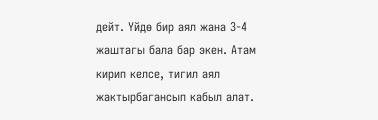дейт. Үйдө бир аял жана 3-4 жаштагы бала бар экен. Атам кирип келсе, тигил аял жактырбагансып кабыл алат.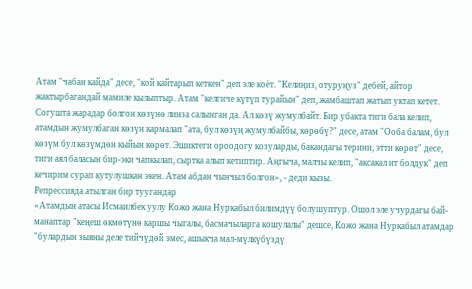Атам "чабан кайда" десе, "кой кайтарып кеткен" деп эле коёт. "Келиңиз, отуруңуз" дебей, айтор жактырбагандай мамиле кылыптыр. Атам "келгиче күтүп турайын" деп, жамбаштап жатып уктап кетет. Согушта жарадар болгон көзүнө линза салынган да. Ал көзү жумулбайт. Бир убакта тиги бала келип, атамдын жумулбаган көзүн кармалап "ата, бул көзүң жумулбайбы, көрөбү?" десе, атам "Ооба балам, бул көзүм бул көзүмдөн кыйын көрөт. Эшиктеги ороодогу козуларды, бакандагы терини, этти көрөт" десе, тиги аял баласын бир-эки чапкылап, сыртка алып кетиптир. Аңгыча, малчы келип, "аксакал ит болдук" деп кечирим сурап кутулушкан экен. Атам абдан чынчыл болгон», - деди кызы.
Репрессияда атылган бир туугандар
«Атамдын атасы Исмаилбек уулу Кожо жана Нуркабыл билимдүү болушуптур. Ошол эле учурдагы бай-манаптар "кеңеш өкмөтүнө каршы чыгалы, басмачыларга кошулалы" дешсе, Кожо жана Нуркабыл атамдар "булардын зыяны деле тийчүдөй эмес, ашыкча мал-мүлкүбүздү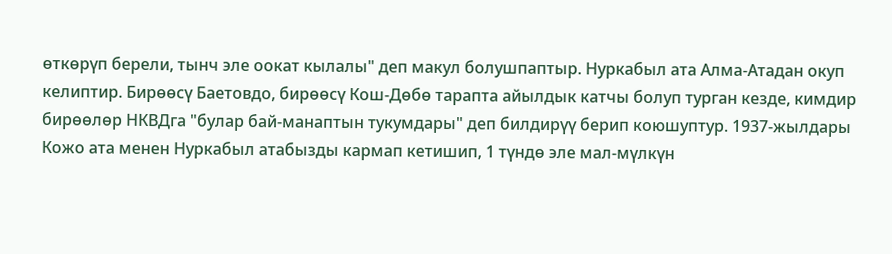өткөрүп берели, тынч эле оокат кылалы" деп макул болушпаптыр. Нуркабыл ата Алма-Атадан окуп келиптир. Бирөөсү Баетовдо, бирөөсү Кош-Дөбө тарапта айылдык катчы болуп турган кезде, кимдир бирөөлөр НКВДга "булар бай-манаптын тукумдары" деп билдирүү берип коюшуптур. 1937-жылдары Кожо ата менен Нуркабыл атабызды кармап кетишип, 1 түндө эле мал-мүлкүн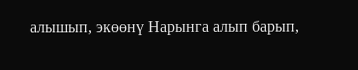алышып, экөөнү Нарынга алып барып,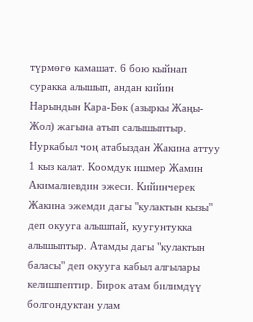түрмөгө камашат. 6 бою кыйнап суракка алышып, андан кийин Нарындын Кара-Бөк (азыркы Жаңы-Жол) жагына атып салышыптыр.
Нуркабыл чоң атабыздан Жакина аттуу 1 кыз калат. Коомдук ишмер Жамин Акималиевдин эжеси. Кийинчерек Жакина эжемди дагы "кулактын кызы" деп окууга алышпай, куугунтукка алышыптыр. Атамды дагы "кулактын баласы" деп окууга кабыл алгылары келишпептир. Бирок атам билимдүү болгондуктан улам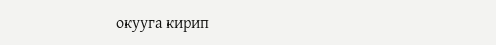окууга кирип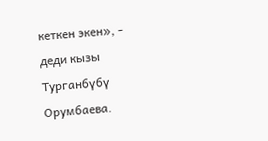кеткен экен», - деди кызы Турганбүбү Орумбаева.